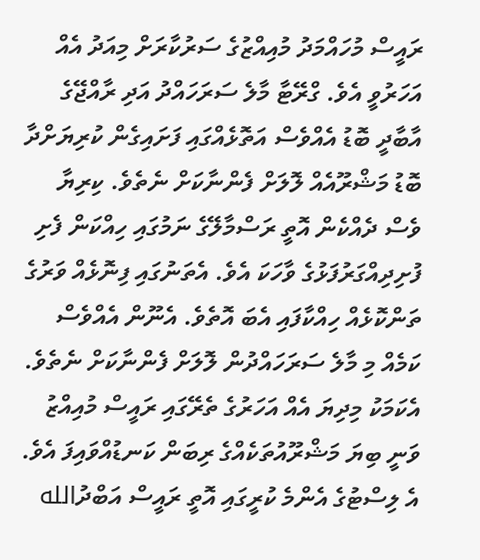ރައީސް މުހައްމަދު މުއިއްޒުގެ ސަރުކާރަށް މިއަދު އެއް އަހަރުވީ އެވެ. ގްރޭޓާ މާލެ ސަރަހައްދު އަދި ރާއްޖޭގެ އާބާދީ ބޮޑު އެއްވެސް އަތޮޅެއްގައި ފަށައިގެން ކުރިޔަށްދާ ބޮޑު މަޝްރޫއެއް ލޮލަށް ފެންނާކަށް ނެތެވެ. ކިރިޔާ ވެސް ދެއްކެން އޮތީ ރަސްމާލޭގެ ނަމުގައި ހިއްކަން ފެށި ފުށިދިއްގަރުފަޅުގެ ވާހަކަ އެވެ. އެތަނުގައި ފިނޮޅެއް ވަރުގެ ތަންކޮޅެއް ހިއްކާފައި އެބަ އޮތެވެ. އެނޫން އެއްވެސް ކަމެއް މި މާލެ ސަރަހައްދުން ލޮލަށް ފެންނާކަށް ނެތެވެ.
އެކަމަކު މިދިޔަ އެއް އަހަރުގެ ތެރޭގައި ރައީސް މުއިއްޒު ވަނީ ބިޔަ މަޝްރޫއުތަކެއްގެ ރިބަން ކަނޑުއްވައިފަ އެވެ. އެ ލިސްޓުގެ އެންމެ ކުރީގައި އޮތީ ރައީސް އަބްދުالله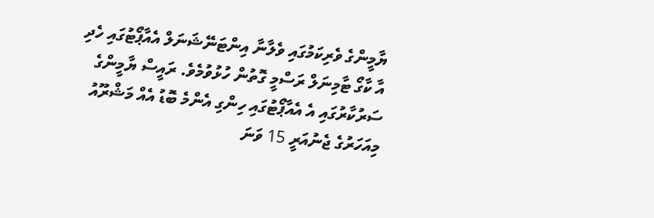ޔާމީންގެ ވެރިކަމުގައި ވެލާނާ އިންޓަނޭޝަނަލް އެއާޕޯޓުގައި ހެދި އާ ކާގޯ ޓާމިނަލް ރަސްމީ ގޮތުން ހުޅުވުމެވެ. ރައީސް ޔާމީންގެ ސަރުކާރުގައި އެ އެއާޕޯޓުގައި ހިންގި އެންމެ ބޮޑު އެއް މަޝްރޫއު މިއަހަރުގެ ޖެނުއަރީ 15 ވަނަ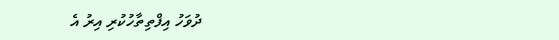ދުވަހު އިފްތިތާހުކުރި އިރު އެ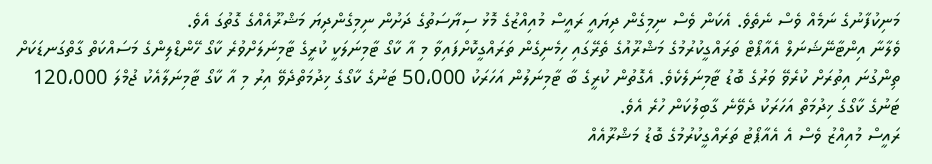މަނިކުފާނުގެ ނަމެއް ވެސް ނެތެވެ. އެކަން ވެސް ނިމިގެން ދިޔައީ ރައީސް މުއިއްޒުގެ މޮޅު ސިޔާސަތުގެ ދަށުން ނިމިގެންދިޔަ މަޝްރޫއެއްގެ ގޮތުގަ އެވެ.
ވެލާނާ އިންޓާނޭޝަނަލް އެއާޕޯޓް ތަރައްގީކުރުމުގެ މަޝްރޫއުގެ ތެރޭގައި ހިމެނިގެން ތަރައްގީކޮށްފައިވާ މި އާ ކާގޯ ޓާމިނަލަކީ ކުރީގެ ޓާމިނަލަށްވުރެ ކާގޯ ހޭންޑްލިންގެ މަސައްކަތް ގާތްގަނޑަކަށް ތިންގުނަ އިތުރަށް ކުރެވޭ ވަރުގެ ބޮޑު ޓާމިނަލެކެވެ. އެގޮތުން ކުރީގެ ބާ ޓާމިނަލުން އަހަރަކު 50،000 ޓަނުގެ ކާގޯގެ ޚިދުމަތްދެވޭ އިރު މި އާ ކާގޯ ޓާމިނަލާއެކު ޖުމްލަ 120،000 ޓަނުގެ ކާގޯގެ ޚިދުމަތް އަހަރަކު ދެވޭނެ ގާބިލުކަން ހުރެ އެވެ.
ރައީސް މުއިއްޒު ވެސް އެ އެއާޕޯޓު ތަރައްގީކުރުމުގެ ބޮޑު މަޝްރޫއެއް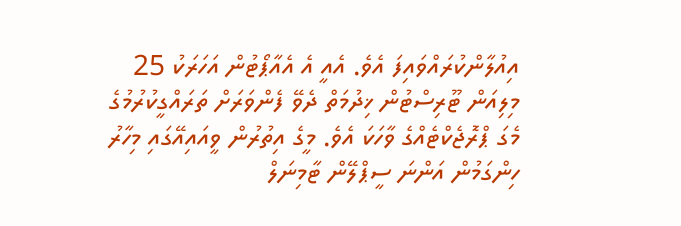އިއުލާންކުރައްވައިފަ އެވެ. އެއީ އެ އެއާޕޯޓުން އަހަރަކު 25 މިލިއަން ޓޫރިސްޓުން ޚިދުމަތް ދެވޭ ފެންވަރަށް ތަރައްގީކުރުމުގެ މެގަ ޕްރޮޖެކްޓެއްގެ ވާހަކަ އެވެ. މީގެ އިތުރުން ވީއައިއޭގައި މިހާރު ހިންގަމުން އަންނަ ސީޕްލޭން ޓާމިނަލް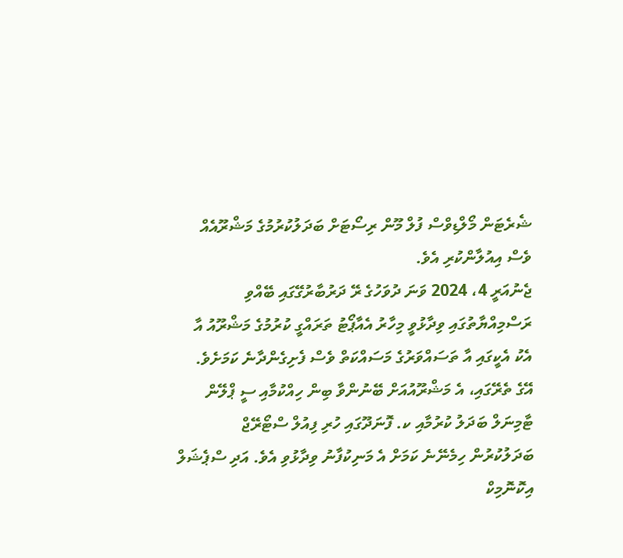ޝެރެޓަން މޯލްޑިވްސް ފުލް މޫން ރިސޯޓަށް ބަދަލުކުރުމުގެ މަޝްރޫއެއް ވެސް އިއުލާންކުރި އެވެ.
ޖެނުއަރީ 4، 2024 ވަނަ ދުވަހުގެ ރޭ ދަރުބާރުގޭގައި ބޭއްވި ރަސްމިއްޔާތުގައި ވިދާޅުވީ މިހާރު އެއާޕޯޓު ތަރައްގީ ކުރުމުގެ މަޝްރޫއު އާ އެކު އެކީގައި އާ ތަސައްވަރުގެ މަސައްކަތް ވެސް ފެށިގެންދާނެ ކަމަށެވެ.
އޭގެ ތެރޭގައި، އެ މަޝްރޫއުއަށް ބޭނުންވާ ބިން ހިއްކުމާއި ސީ ޕްލޭން ޓާމިނަލް ބަދަލު ކުރުމާއި ކ. ފޮނަދޫގައި ހުރި ފިއުލް ސްޓޯރޭޖް ބަދަލުކުރުން ހިމެނޭނެ ކަމަށް އެ މަނިކުފާނު ވިދާޅުވި އެވެ. އަދި ސްޕެޝަލް އިކޮނޮމިކް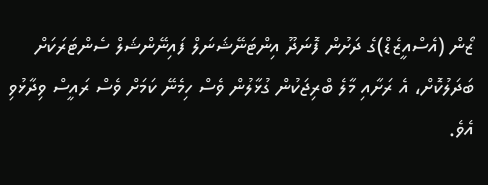ޒޯން (އެސްއީޒެޑް)ގެ ދަށުން ފޮނަދޫ އިންޓަނޭޝަނަލް ފައިނޭންޝަލް ސެންޓަރަކަށް ބަދަލުކޮށް، އެ ރަށާއި މާލެ ބްރިޖަކުން ގުޅާލުން ވެސް ހިމެނޭ ކަމަށް ވެސް ރައީސް ވިދާޅުވި އެވެ.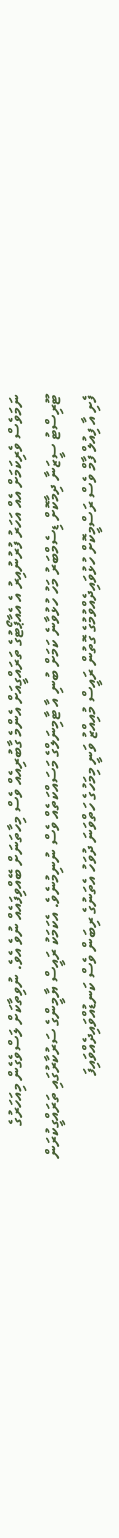ނަމަވެސް ވެރިކަމަށް އެއް އަހަރު ފުރުނުއިރު އެ އެއާޕޯޓުގެ ތަރައްގީއަށް އެންމެ ގާބުރިއެއް ވެސް މިހާތަނަށް ބޭއްވިފައެއް ނުވެ އެވެ. ނުވިތާކަށް ލަސްވެގެން މިއަހަރުގެ ޓޫރިސްޓު ސީޒަނާ ދިމާކޮށް ޑިސެމްބަރު މަހު ހުޅުވާނެ ކަމަށް ބުނި އާ ޓާމިނަލްގެ މަސައްކަތެއް ވެސް ނުނިމުނެވެ. އެކަމަކު ރައީސް ޔާމީންގެ ސަރުކާރުގައި ތަރައްގީކުރަން ފެށި އާ ފިއުލް ފާމް ވެސް ރަސްމީކޮށް ހުޅުވައިދެއްވުމުގެ ގޮތުން ރައީސް މުއިއްޒު ވަނީ މިމަހުގެ ހަތްވަނަ ދުވަހު އެތަނުގެ ރިބަން ވެސް ކަނޑުއްވައިދެއްވައިފަ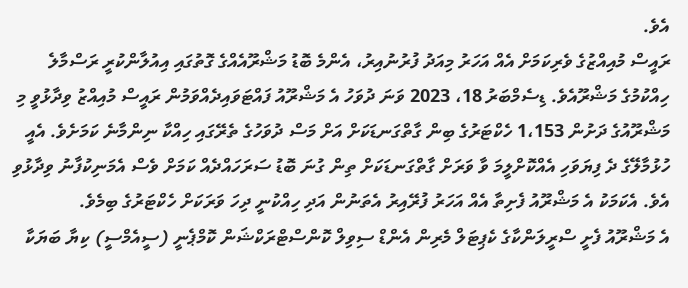އެވެ.
ރައީސް މުއިއްޒުގެ ވެރިކަމަށް އެއް އަހަރު މިއަދު ފުރުނުއިރު، އެންމެ ބޮޑު މަޝްރޫއެއްގެ ގޮތުގައި އިއުލާންކުރީ ރަސްމާލެ ހިއްކުމުގެ މަޝްރޫއެވެ. ޑިސެމްބަރު 18، 2023 ވަނަ ދުވަހު އެ މަޝްރޫއު ފައްޓަވައިދެއްވަމުން ރައީސް މުއިއްޒު ވިދާޅުވީ މި މަޝްރޫއުގެ ދަށުން 1،153 ހެކްޓަރުގެ ބިން ގާތްގަނޑަކަށް އަށް މަސް ދުވަހުގެ ތެރޭގައި ހިއްކާ ނިންމާނެ ކަމަށެވެ. އެއީ ހުޅުމާލޭގެ ދެ ފިޔަވަހި އެއްކޮށްލީމަ ވާ ވަރަށް ގާތްގަނޑަކަށް ތިން ގުނަ ބޮޑު ސަރަހައްދެއް ކަމަށް ވެސް އެމަނިކުފާނު ވިދާޅުވި އެވެ. އެކަމަކު އެ މަޝްރޫއު ފެށިތާ އެއް އަހަރު ފުރޭއިރު އެތަނުން އަދި ހިއްކުނީ ދިހަ ވަރަކަށް ހެކްޓަރުގެ ބިމެވެ.
އެ މަޝްރޫއު ފެށީ ސްރީލަންކާގެ ކެޕިޓަލް މެރިން އެންޑް ސިވިލް ކޮންސްޓްރަކްޝަން ކޮމްޕެނީ (ސީއެމްސީ) ކިޔާ ބަޔަކާ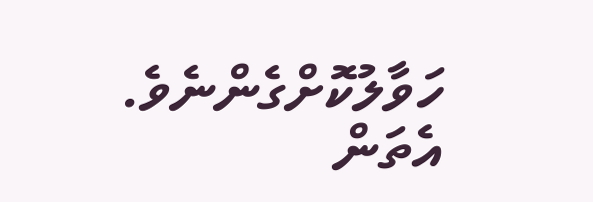ހަވާލުކޮށްގެންނެވެ. އެތަން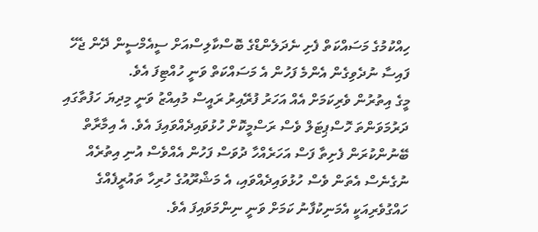ހިއްކުމުގެ މަސައްކަތް ފެށި ނެދަލެންޑްގެ ބޮސްކާލިސްއަށް ސީއެމްސީން ދޭން ޖެހޭ ފައިސާ ނުދެވިގެން އެންމެ ފަހުން އެ މަސައްކަތް ވަނީ ހުއްޓިފަ އެވެ.
މީގެ އިތުރުން ވެރިކަމަށް އެއް އަހަރު ފުރޭއިރު ރައީސް މުއިއްޒު ވަނީ މިދިޔަ ހަފުތާގައި ދަރުމަވަންތަ ހޮސްޕިޓަލް ވެސް ރަސްމީކޮށް ހުޅުވައިދެއްވައިފަ އެވެ. އެ އިމާރާތް ބޭނުންކުރަން ފެށިތާ ފަސް އަހަރެއްހާ ދުވަސް ފަހުން އެއްވެސް އުނި އިތުރެއް ނުގެނެސް އެތަން ވެސް ހުޅުވައިދެއްވައި، އެ މަޝްރޫއުގެ ހުރިހާ ތައުރީފެއްގެ ހައްގުވެރިއަކީ އެމަނިކުފާނު ކަމަށް ވަނީ ނިންމަވައިފަ އެވެ.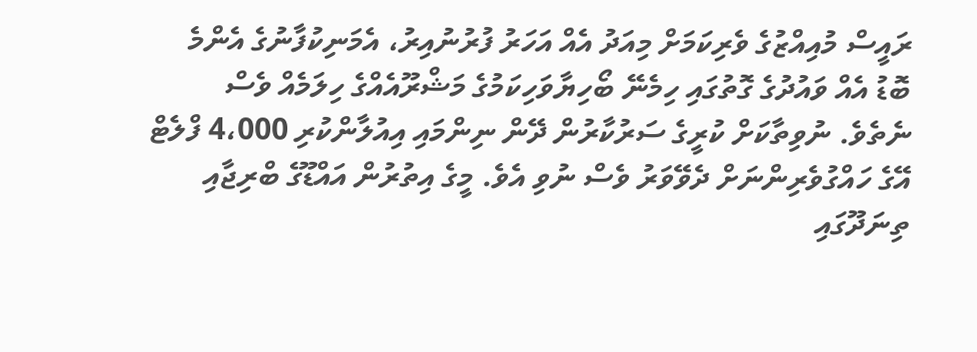ރައީސް މުއިއްޒުގެ ވެރިކަމަށް މިއަދު އެއް އަހަރު ފުރުނުއިރު، އެމަނިކުފާނުގެ އެންމެ ބޮޑު އެއް ވައުދުގެ ގޮތުގައި ހިމެނޭ ބޯހިޔާވަހިކަމުގެ މަޝްރޫއެއްގެ ހިލަމެއް ވެސް ނެތެވެ. ނުވިތާކަށް ކުރީގެ ސަރުކާރުން ދޭން ނިންމައި އިއުލާންކުރި 4،000 ފްލެޓް އޭގެ ހައްގުވެރިންނަށް ދެވޭވަރު ވެސް ނުވި އެވެ. މީގެ އިތުރުން އައްޑޫގެ ބްރިޖާއި ތިނަދޫގައި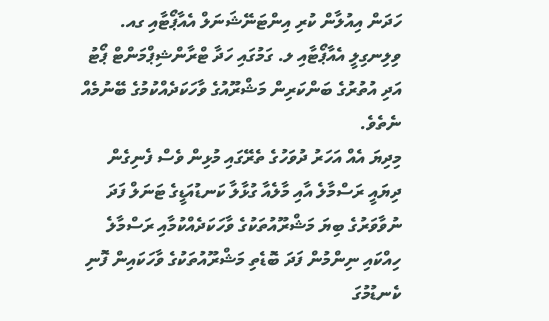ހަދަން އިއުލާން ކުރި އިންޓަނޭޝަނަލް އެއާޕޯޓާއި ގއ. ވިލިނގިލީ އެއާޕޯޓާއި ލ. ގަމުގައި ހަދާ ޓްރާންޝިޕްމަންޓް ޕޯޓު އަދި އުތުރުގެ ބަންކަރިން މަޝްރޫއުގެ ވާހަކަދެއްކުމުގެ ބޭނުމެއް ނެތެވެ.
މިދިޔަ އެއް އަހަރު ދުވަހުގެ ތެރޭގައި މުޅިން ވެސް ފެނިގެން ދިޔައީ ރަސްމާލެ އާއި މާލެއާ ގުޅާލާ ކަނޑުއަޑީގެ ޓަނަލް ފަދަ ނުވާވަރުގެ ބިޔަ މަޝްރޫއުތަކުގެ ވާހަކަދެއްކުމާއި ރަސްމާލެ ހިއްކައި ނިންމުން ފަދަ ބޮޑެތި މަޝްރޫއުތަކުގެ ވާހަކައިން ފޮނި ކެނޑުމުގަ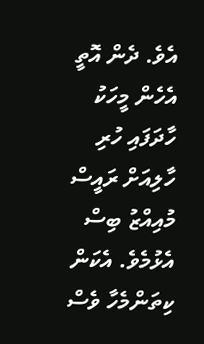އެވެ. ދެން އޮތީ އެހެން މީހަކު ހާދަފައި ހުރި ހާލިއަށް ރައީސް މުއިއްޒު ބިސް އެޅުމެވެ. އެކަން ކިތަންމެހާ ވެސް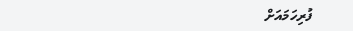ފުރިހަމައަށް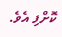ކޮށްފި އެވެ.